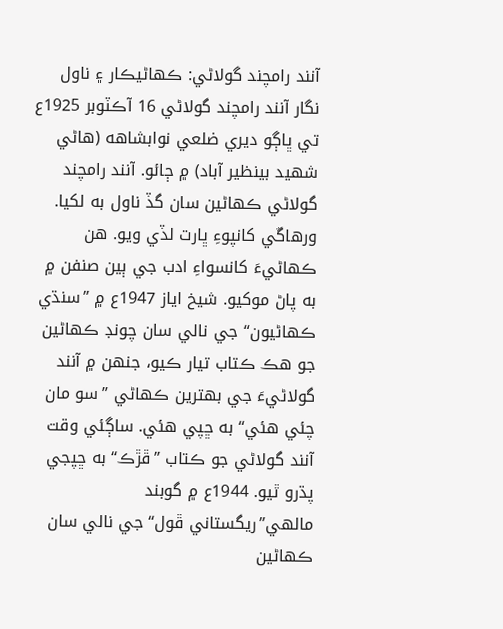آنند رامچند گولاڻي: ڪھاڻيڪار ۽ ناول نگار آنند رامچند گولاڻي 16 آڪٽوبر 1925ع تي ڀاڳو ديري ضلعي نوابشاهه (هاڻي شھيد بينظير آباد) ۾ ڄائو. آنند رامچند گولاڻي ڪھاڻين سان گڏ ناول به لکيا. ورهاڱي کانپوءِ ڀارت لڏي ويو. هن ڪھاڻيءَ کانسواءِ ادب جي ٻين صنفن ۾ به پاڻ موکيو. شيخ اياز 1947ع ۾ ”سنڌي ڪھاڻيون“ جي نالي سان چونڊ ڪھاڻين جو هڪ ڪتاب تيار ڪيو، جنھن ۾ آنند گولاڻيءَ جي بھترين ڪھاڻي ”سو مان چئي هئي“ به ڇپي هئي. ساڳئي وقت آنند گولاڻي جو ڪتاب ”ڦڙڪ“ به ڇپجي پڌرو ٿيو. 1944ع ۾ گوبند مالهي”ريگستاني ڦول“ جي نالي سان ڪھاڻين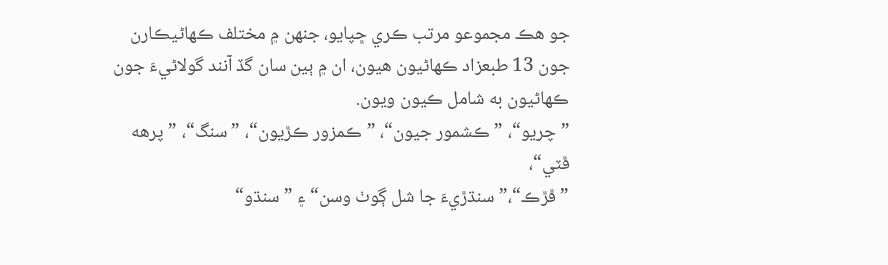جو هڪ مجموعو مرتب ڪري ڇپايو، جنھن ۾ مختلف ڪھاڻيڪارن جون 13 طبعزاد ڪھاڻيون هيون، ان ۾ ٻين سان گڏ آنند گولاڻيءَ جون ڪھاڻيون به شامل ڪيون ويون.
”چريو“، ”ڪشمور جيون“، ”ڪمزور ڪڙيون“، ”سنگ“، ”پرهه ڦٽي“،
”ڦڙڪ“،”سنڌڙيءَ جا شل ڳوٺ وسن“ ۽ ”سنڌو“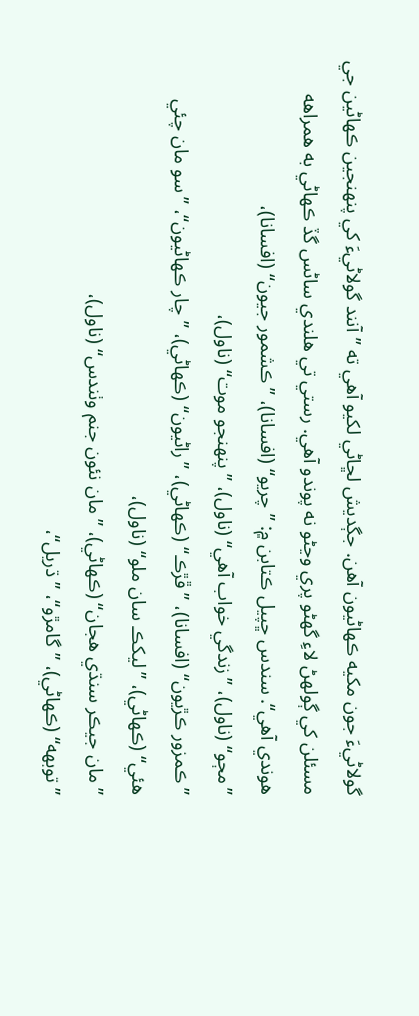گولاڻيءَ جون مکيه ڪھاڻيون آهن. جڳديش لڇاڻي لکيو آهي ته ”آنند گولاڻيءَ کي پنھنجين ڪھاڻين جي مسئلن کي ڳولھڻ لاءِ گهڻو پري وڃڻو نه پوندو آهي. رستي تي هلندي ساڻس گڏ ڪھاڻي به همراهه هوندي آهي“. سندس ڇپيل ڪتابن ۾: ”چريو“ (افسانا)، ”ڪشمور جيون“ (افسانا)،
”مڄو“ (ناول)، ”زندگي خواب آهي“ (ناول)، ”پنھنجو موت“ (ناول)،
”ڪمزور ڪڙيون“ (افسانا)، ”ڦڙڪ“ (ڪھاڻي)، ”راڻيون“ (ڪھاڻي)، ”چار ڪھاڻيون“، ”سو مان چئي هئي“ (ڪھاڻي)، ”ليکڪ سان ملو“ (ناول)،
”مان جيڪر سنڌي هجان“ (ڪھاڻي)، ”مان نئون جنم وٺندس“ (ناول)،
”توبهه“ (ڪھاڻي)، ”گامڙو“، ”ڌريل“،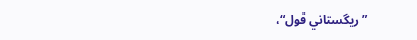”ريگستاني ڦول“،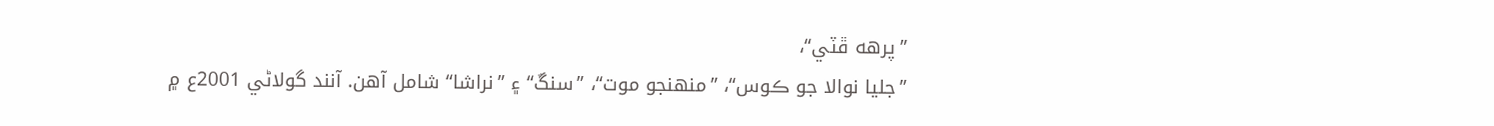”پرهه ڦٽي“،
”جليا نوالا جو ڪوس“، ”منھنجو موت“، ”سنڱ“ ۽ ”نراشا“ شامل آهن. آنند گولاڻي 2001ع ۾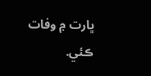ڀارت ۾ وفات ڪئي.